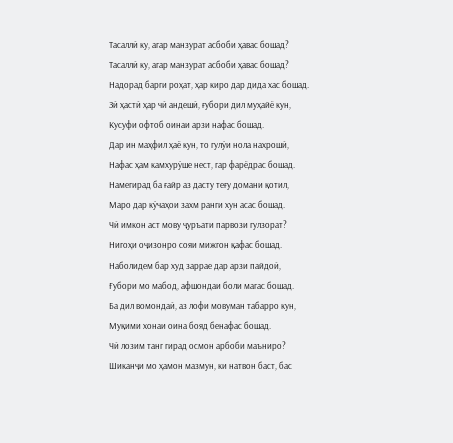Тасаллӣ ку, агар манзурат асбоби ҳавас бошад?
Тасаллӣ ку, агар манзурат асбоби ҳавас бошад?
Надорад барги роҳат, ҳар киро дар дида хас бошад.
Зӣ ҳастӣ ҳар чӣ андешӣ, ғубори дил муҳайё кун,
Кусуфи офтоб оинаи арзи нафас бошад.
Дар ин маҳфил ҳаё кун, то гулӯи нола нахрошӣ,
Нафас ҳам камхурӯше нест, гар фарёдрас бошад.
Намегирад ба ғайр аз дасту теғу домани қотил,
Маро дар кӯчаҳои захм ранги хун асас бошад.
Чӣ имкон аст мову ҷуръати парвози гулзорат?
Нигоҳи оҷизонро сояи мижгон қафас бошад.
Наболидем бар худ заррае дар арзи пайдоӣ,
Ғубори мо мабод, афшондаи боли магас бошад.
Ба дил вомондаӣ, аз лофи мовуман табарро кун,
Муқими хонаи оина бояд бенафас бошад.
Чӣ лозим танг гирад осмон арбоби маъниро?
Шиканҷи мо ҳамон мазмун, ки натвон баст, бас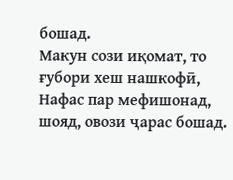бошад.
Макун сози иқомат, то ғубори хеш нашкофӣ,
Нафас пар мефишонад, шояд, овози ҷарас бошад.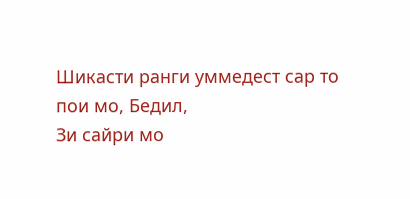Шикасти ранги уммедест сар то пои мо, Бедил,
Зи сайри мо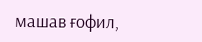машав ғофил,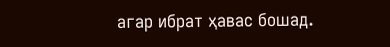агар ибрат ҳавас бошад.